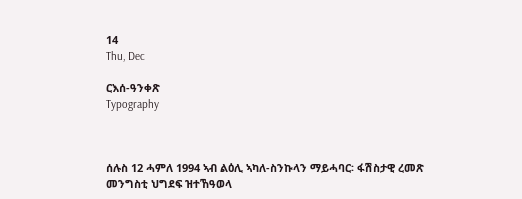14
Thu, Dec

ርእሰ-ዓንቀጽ
Typography



ሰሉስ 12 ሓምለ 1994 ኣብ ልዕሊ ኣካለ-ስንኩላን ማይሓባር፡ ፋሽስታዊ ረመጽ መንግስቲ ህግደፍ ዝተኸዓወላ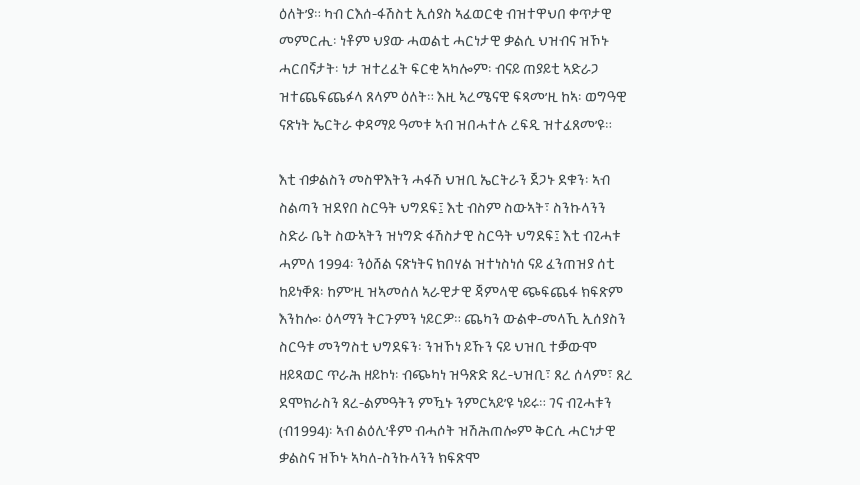ዕለት’ያ። ካብ ርእሰ-ፋሽስቲ ኢሰያስ ኣፈወርቂ ብዝተዋህበ ቀጥታዊ መምርሒ፡ ነቶም ህያው ሓወልቲ ሓርነታዊ ቃልሲ ህዝብና ዝኾኑ ሓርበኛታት፡ ነታ ዝተረፈት ፍርቂ ኣካሎም፡ ብናይ ጠያይቲ ኣድራጋ ዝተጨፍጨፉላ ጸላም ዕለት። እዚ ኣረሜናዊ ፍጻመ’ዚ ከኣ፡ ወግዓዊ ናጽነት ኤርትራ ቀዳማይ ዓመቱ ኣብ ዝበሓተሉ ረፍዲ ዝተፈጸመ’ዩ።

እቲ ብቃልስን መስዋእትን ሓፋሽ ህዝቢ ኤርትራን ጀጋኑ ደቁን፡ ኣብ ስልጣን ዝደየበ ስርዓት ህግደፍ፤ እቲ ብስም ስውኣት፣ ስንኩላንን ስድራ ቤት ስውኣትን ዝነግድ ፋሽስታዊ ስርዓት ህግደፍ፤ እቲ ብጊሓቱ ሓምለ 1994፡ ንዕሸል ናጽነትና ክበሃል ዝተነስነሰ ናይ ፈንጠዝያ ሰቲ ከይነቐጸ፡ ከም’ዚ ዝኣመሰለ ኣራዊታዊ ጃምላዊ ጭፍጨፋ ክፍጽም እንከሎ፡ ዕላማን ትርጉምን ነይርዎ። ጨካን ውልቀ-መላኺ ኢሰያስን ስርዓቱ መንግስቲ ህግደፍን፡ ንዝኾነ ይኹን ናይ ህዝቢ ተቓውሞ ዘይጻወር ጥራሕ ዘይኮነ፡ ብጭካነ ዝዓጽድ ጸረ-ህዝቢ፣ ጸረ ሰላም፣ ጸረ ደሞክራስን ጸረ-ልምዓትን ምዃኑ ንምርኣይ’ዩ ነይሩ። ገና ብጊሓቱን (ብ1994)፡ ኣብ ልዕሊ’ቶም ብሓሶት ዝሽሕጠሎም ቅርሲ ሓርነታዊ ቃልስና ዝኾኑ ኣካለ-ስንኩላንን ክፍጽሞ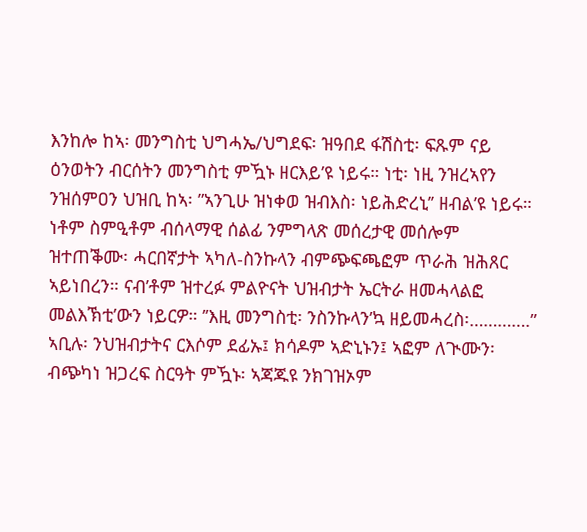እንከሎ ከኣ፡ መንግስቲ ህግሓኤ/ህግደፍ፡ ዝዓበደ ፋሽስቲ፡ ፍጹም ናይ ዕንወትን ብርሰትን መንግስቲ ምዃኑ ዘርእይ’ዩ ነይሩ። ነቲ፡ ነዚ ንዝረኣየን ንዝሰምዐን ህዝቢ ከኣ፡ ”ኣንጊሁ ዝነቀወ ዝብእስ፡ ነይሕድረኒ’’ ዘብል’ዩ ነይሩ። ነቶም ስምዒቶም ብሰላማዊ ሰልፊ ንምግላጽ መሰረታዊ መሰሎም ዝተጠቕሙ፡ ሓርበኛታት ኣካለ-ስንኩላን ብምጭፍጫፎም ጥራሕ ዝሕጸር ኣይነበረን። ናብ’ቶም ዝተረፉ ምልዮናት ህዝብታት ኤርትራ ዘመሓላልፎ መልእኽቲ’ውን ነይርዎ። ’’እዚ መንግስቲ፡ ንስንኩላን’ኳ ዘይመሓረስ፡………….” ኣቢሉ፡ ንህዝብታትና ርእሶም ደፊኡ፤ ክሳዶም ኣድኒኑን፤ ኣፎም ለጒሙን፡ ብጭካነ ዝጋረፍ ስርዓት ምዃኑ፡ ኣጃጁዩ ንክገዝኦም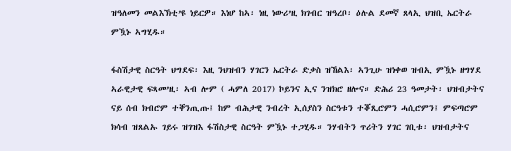ዝዓለመን መልእኽቲ’ዩ ነይርዎ። እነሆ ከኣ፡ ነዚ ነውሪ’ዚ ክገብር ዝዓረቦ፡ ዕሉል ደመኛ ጸላኢ ህዝቢ ኤርትራ ምዃኑ ኣግሂዱ።

ፋስሽታዊ ስርዓት ህግደፍ፡ እዚ ንህዝብን ሃገርን ኤርትራ ድቃስ ዝኸልእ፡ ኣንጊሁ ዝነቀወ ዝብኢ ምዃኑ ዘግሃደ ኣራዊታዊ ፍጻመ’ዚ፡ ኣብ ሎም ( ሓምለ 2017) ኮይንና ኢና ንዝክሮ ዘሎና። ድሕሪ 23 ዓመታት፡ ህዝብታትና ናይ ሰብ ክብሮም ተቐንጢጡ፤ ከም ብሕታዊ ንብረት ኢሰያስን ስርዓቱን ተቖጺሮምን ሓሲሮምን፤ ምፍጣሮም ክሳብ ዝጸልኡ ገይሩ ዝገዝእ ፋሽስታዊ ስርዓት ምዃኑ ተጋሂዱ። ንሃብትን ጥሪትን ሃገር ገቢቱ፡ ህዝብታትና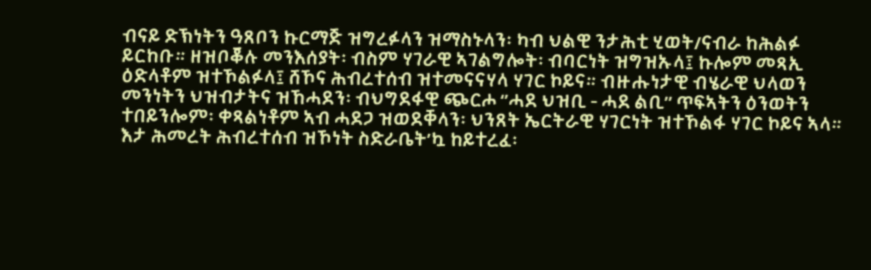ብናይ ድኽነትን ዓጸቦን ኩርማጅ ዝግረፉላን ዝማስኑላን፡ ካብ ህልዊ ንታሕቲ ሂወት/ናብራ ከሕልፉ ይርከቡ። ዘዝቦቖሉ መንእሰያት፡ ብስም ሃገራዊ ኣገልግሎት፡ ብባርነት ዝግዝኡላ፤ ኩሎም መጻኢ ዕድላቶም ዝተኾልፉላ፤ ሸኾና ሕብረተሰብ ዝተመናናሃላ ሃገር ኮይና። ብዙሑነታዊ ብሄራዊ ህላወን መንነትን ህዝብታትና ዝኸሓደን፡ ብህግደፋዊ ጭርሖ ‘’ሓደ ህዝቢ - ሓደ ልቢ’’ ጥፍኣትን ዕንወትን ተበይንሎም፡ ቀጻልነቶም ኣብ ሓደጋ ዝወደቐላን፡ ህንጸት ኤርትራዊ ሃገርነት ዝተኾልፋ ሃገር ኮይና ኣላ። እታ ሕመረት ሕብረተሰብ ዝኾነት ስድራቤት’ኳ ከይተረፈ፡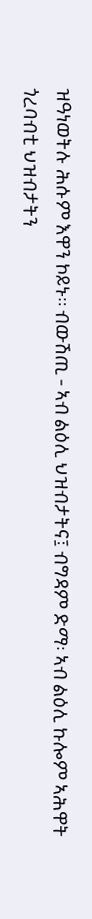ዝዓነወትሉ ሕሱም እዋን ኮይኑ። ብውሽጢ - ኣብ ልዕሊ ህዝብታትና፤ ብግዳም ድማ፡ ኣብ ልዕሊ ኩሎም ኣሕዋት ጎረባብቲ ህዝብታትን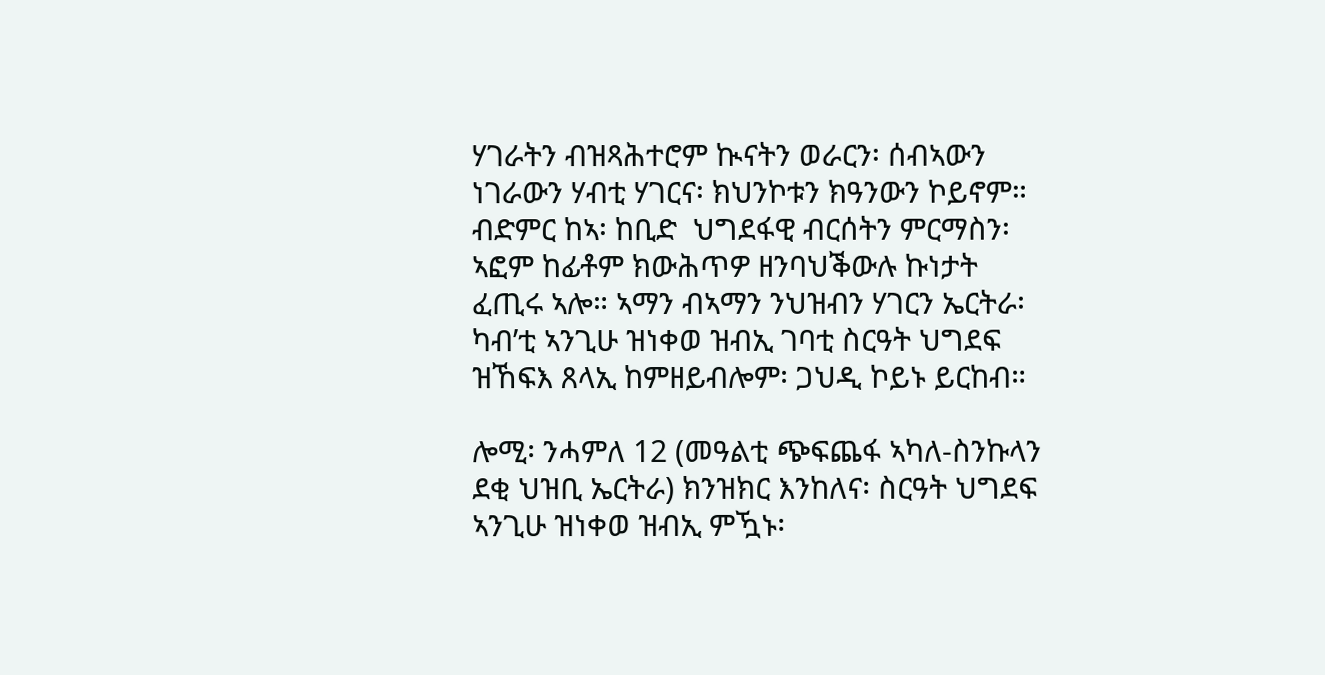ሃገራትን ብዝጻሕተሮም ኲናትን ወራርን፡ ሰብኣውን ነገራውን ሃብቲ ሃገርና፡ ክህንኮቱን ክዓንውን ኮይኖም። ብድምር ከኣ፡ ከቢድ  ህግደፋዊ ብርሰትን ምርማስን፡ ኣፎም ከፊቶም ክውሕጥዎ ዘንባህቕውሉ ኩነታት ፈጢሩ ኣሎ። ኣማን ብኣማን ንህዝብን ሃገርን ኤርትራ፡ ካብ’ቲ ኣንጊሁ ዝነቀወ ዝብኢ ገባቲ ስርዓት ህግደፍ ዝኸፍእ ጸላኢ ከምዘይብሎም፡ ጋህዲ ኮይኑ ይርከብ።

ሎሚ፡ ንሓምለ 12 (መዓልቲ ጭፍጨፋ ኣካለ-ስንኩላን ደቂ ህዝቢ ኤርትራ) ክንዝክር እንከለና፡ ስርዓት ህግደፍ ኣንጊሁ ዝነቀወ ዝብኢ ምዃኑ፡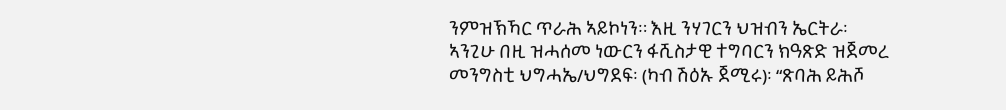ንምዝኽኻር ጥራሕ ኣይኮነን። እዚ ንሃገርን ህዝብን ኤርትራ፡ ኣንጊሁ በዚ ዝሓሰመ ነውርን ፋሺስታዊ ተግባርን ክዓጽድ ዝጀመረ መንግስቲ ህግሓኤ/ህግደፍ፡ (ካብ ሽዕኡ ጀሚሩ)፡ “ጽባሕ ይሕሾ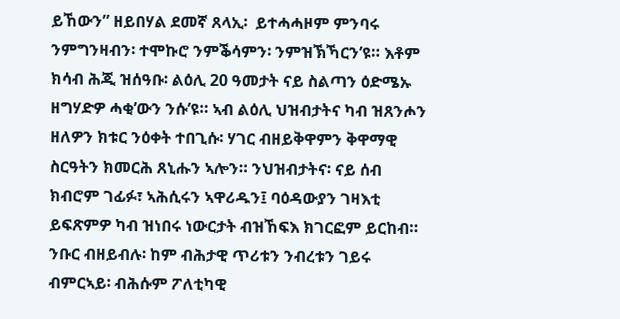ይኸውን” ዘይበሃል ደመኛ ጸላኢ፡  ይተሓሓዞም ምንባሩ ንምግንዛብን፡ ተሞኩሮ ንምቕሳምን፡ ንምዝኽኻርን’ዩ። እቶም ክሳብ ሕጂ ዝሰዓቡ፡ ልዕሊ 20 ዓመታት ናይ ስልጣን ዕድሜኡ ዘግሃድዎ ሓቂ’ውን ንሱ’ዩ። ኣብ ልዕሊ ህዝብታትና ካብ ዝጸንሖን ዘለዎን ክቱር ንዕቀት ተበጊሱ፡ ሃገር ብዘይቅዋምን ቅዋማዊ ስርዓትን ክመርሕ ጸኒሑን ኣሎን። ንህዝብታትና፡ ናይ ሰብ ክብሮም ገፊፉ፣ ኣሕሲሩን ኣዋሪዱን፤ ባዕዳውያን ገዛእቲ ይፍጽምዎ ካብ ዝነበሩ ነውርታት ብዝኸፍእ ክገርፎም ይርከብ። ንቡር ብዘይብሉ፡ ከም ብሕታዊ ጥሪቱን ንብረቱን ገይሩ ብምርኣይ፡ ብሕሱም ፖለቲካዊ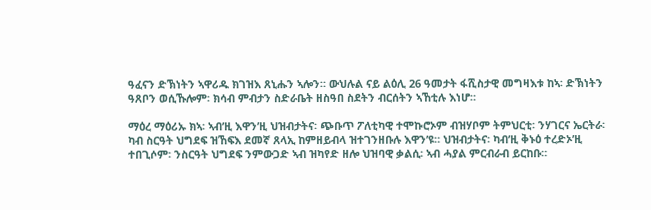ዓፈናን ድኽነትን ኣዋሪዱ ክገዝእ ጸኒሑን ኣሎን። ውህሉል ናይ ልዕሊ 26 ዓመታት ፋሺስታዊ መግዛእቱ ከኣ፡ ድኽነትን ዓጸቦን ወሲኹሎም፡ ክሳብ ምብታን ስድራቤት ዘስዓበ ስደትን ብርሰትን ኣኸቲሉ እነሆ።

ማዕረ ማዕሪኡ ክኣ፡ ኣብ’ዚ እዋን’ዚ ህዝብታትና፡ ጭቡጥ ፖለቲካዊ ተሞኩሮኦም ብዝሃቦም ትምህርቲ፡ ንሃገርና ኤርትራ፡ ካብ ስርዓት ህግደፍ ዝኸፍእ ደመኛ ጸላኢ ከምዘይብላ ዝተገንዘቡሉ እዋን’ዩ። ህዝብታትና፡ ካብ’ዚ ቅኑዕ ተረድኦ’ዚ ተበጊሶም፡ ንስርዓት ህግደፍ ንምውጋድ ኣብ ዝካየድ ዘሎ ህዝባዊ ቃልሲ፡ ኣብ ሓያል ምርብራብ ይርከቡ።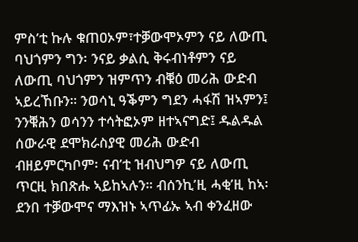ምስ’ቲ ኩሉ ቁጠዐኦም፣ተቓውሞኦምን ናይ ለውጢ ባህጎምን ግን፡ ንናይ ቃልሲ ቅሩብነቶምን ናይ ለውጢ ባህጎምን ዝምጥን ብቑዕ መሪሕ ውድብ ኣይረኸቡን። ንወሳኒ ዓቕምን ግደን ሓፋሽ ዝኣምን፤ ንንቑሕን ወሳንን ተሳትፎኦም ዘተኣናግድ፤ ዱልዱል ሰውራዊ ደሞክራስያዊ መሪሕ ውድብ ብዘይምርካቦም፡ ናብ’ቲ ዝብህግዎ ናይ ለውጢ ጥርዚ ክበጽሑ ኣይከኣሉን። ብሰንኪ’ዚ ሓቂ’ዚ ከኣ፡ ደንበ ተቓውሞና ማእዝኑ ኣጥፊኡ ኣብ ቀንፈዘው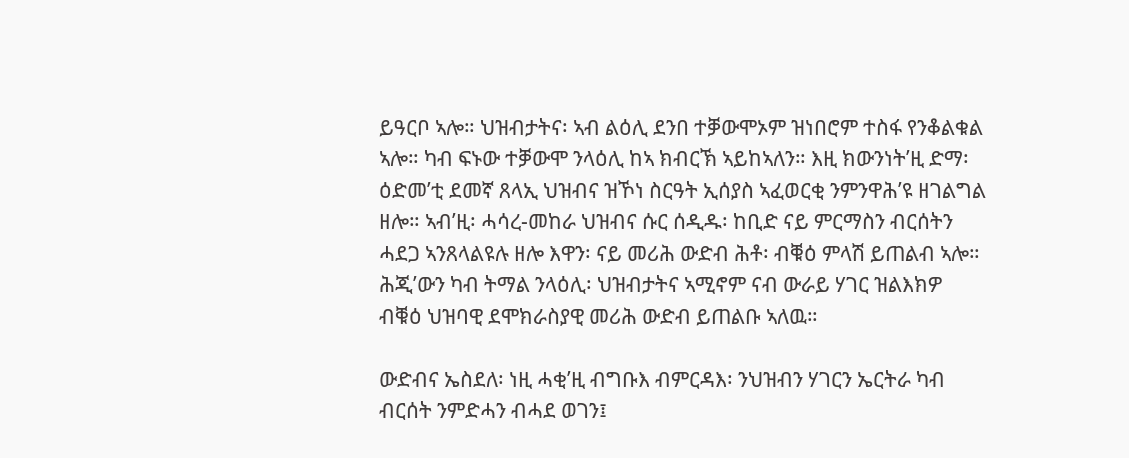ይዓርቦ ኣሎ። ህዝብታትና፡ ኣብ ልዕሊ ደንበ ተቓውሞኦም ዝነበሮም ተስፋ የንቆልቁል ኣሎ። ካብ ፍኑው ተቓውሞ ንላዕሊ ከኣ ክብርኽ ኣይከኣለን። እዚ ክውንነት’ዚ ድማ፡ ዕድመ’ቲ ደመኛ ጸላኢ ህዝብና ዝኾነ ስርዓት ኢሰያስ ኣፈወርቂ ንምንዋሕ’ዩ ዘገልግል ዘሎ። ኣብ’ዚ፡ ሓሳረ-መከራ ህዝብና ሱር ሰዲዱ፡ ከቢድ ናይ ምርማስን ብርሰትን ሓደጋ ኣንጸላልዩሉ ዘሎ እዋን፡ ናይ መሪሕ ውድብ ሕቶ፡ ብቑዕ ምላሽ ይጠልብ ኣሎ። ሕጂ’ውን ካብ ትማል ንላዕሊ፡ ህዝብታትና ኣሚኖም ናብ ውራይ ሃገር ዝልእክዎ ብቑዕ ህዝባዊ ደሞክራስያዊ መሪሕ ውድብ ይጠልቡ ኣለዉ።

ውድብና ኤስደለ፡ ነዚ ሓቂ’ዚ ብግቡእ ብምርዳእ፡ ንህዝብን ሃገርን ኤርትራ ካብ ብርሰት ንምድሓን ብሓደ ወገን፤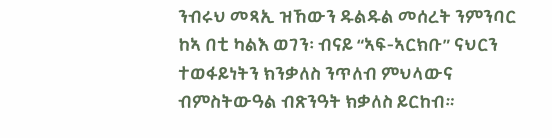ንብሩህ መጻኢ ዝኸውን ዱልዱል መሰረት ንምንባር ከኣ በቲ ካልእ ወገን፡ ብናይ “ኣፍ-ኣርክቡ” ናህርን ተወፋይነትን ክንቃለስ ንጥለብ ምህላውና ብምስትውዓል ብጽንዓት ክቃለስ ይርከብ።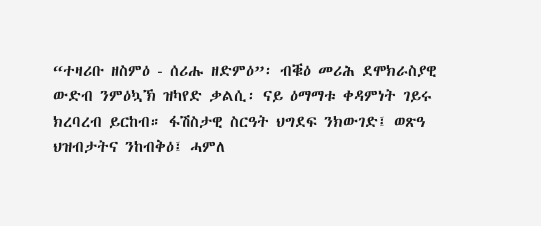“ተዛሪቡ ዘስምዕ - ሰሪሑ ዘድምዕ”፡ ብቑዕ መሪሕ ደሞክራስያዊ ውድብ ንምዕኳኽ ዝካየድ ቃልሲ፡ ናይ ዕማማቱ ቀዳምነት ገይሩ ክረባረብ ይርከብ። ፋሽስታዊ ስርዓት ህግደፍ ንክውገድ፤ ወጽዓ ህዝብታትና ንከብቅዕ፤ ሓምለ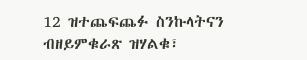12 ዝተጨፍጨፉ ስንኩላትናን ብዘይምቁራጽ ዝሃልቁ፣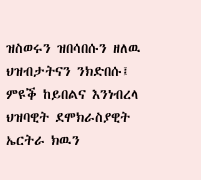ዝስወሩን ዝበሳበሱን ዘለዉ ህዝብታትናን ንክድበሱ፤ ምዩቕ ከይበልና እንነብረላ ህዝባዊት ደሞክራስያዊት ኤርትራ ክዉን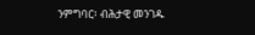ንምግባር፡ ብሕታዊ መንገዱ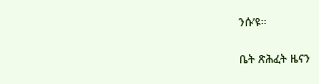ንሱ’ዩ።

ቤት ጽሕፈት ዜናን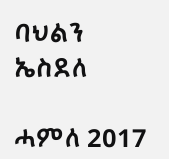ባህልን ኤስደለ

ሓምለ 2017